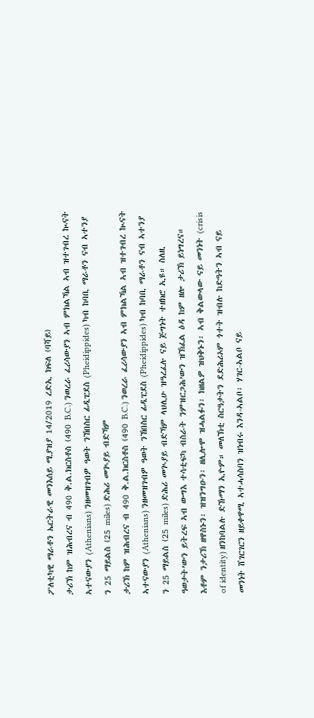ፖለቲካዊ ማራቶን ኤርትራዊ መንእሰይ ሚያዝያ 14/2019 ረድኢ ክፍለ (ባሻይ)
ታሪኽ ከም ዝሕብረና ብ 490 ቅ.ል.ክርስቶስ (490 B.C.) ንወረራ ፈሪሳውያን ኣብ ምክልኻል ኣብ ዝተገብረ ኲናት ኣተናውያን (Athenians) ንዘመዝገብዎ ዓወት ንኸበስር ፊዲፒደስ (Pheidippides) ካብ ከባቢ ማራቶን ናብ ኣተንያ ን 25 ማይልስ (25 miles) ድሕሪ መጒያይ ብድኻም
ታሪኽ ከም ዝሕብረና ብ 490 ቅ.ል.ክርስቶስ (490 B.C.) ንወረራ ፈሪሳውያን ኣብ ምክልኻል ኣብ ዝተገብረ ኲናት ኣተናውያን (Athenians) ንዘመዝገብዎ ዓወት ንኸበስር ፊዲፒደስ (Pheidippides) ካብ ከባቢ ማራቶን ናብ ኣተንያ ን 25 ማይልስ (25 miles) ድሕሪ መጒያይ ብድኻም ላህሊሁ ዝዓረፈሉ ናይ ጅግነት ተዘክሮ ኢዩ። ስለዚ ዓወታት’ውን ይትረፍ ኣብ ውግእ ተሳቲፍካ ብስራት ንምዝርጋሕ’ውን ዝኽፈል ዕዳ ከም ዘሎ ታሪኽ ይነግረና።
እቶም ንታሪኽ ዘዋስኑን፡ ዝዝንግዑን፡ ዘሊሎሞ ዝሓልፉን፡ ክዘልዎ ዝህቅኑን፡ ኣብ ቅልውላው ናይ መንነት (crisis of identity) ዘንከባልሉ ድኹማን ኢዮም። መለኽቲ ስርዓታትን ደድሕሪኦም ጎተት ዝብሉ ከድዓትን ኣብ ናይ መንነት ሸገርገርን ዘይቀዋሚ ኣተሓሳስባን ዝነብሩ እንዳ-ኣልቦ፡ ሃገር-ኣልቦ ናይ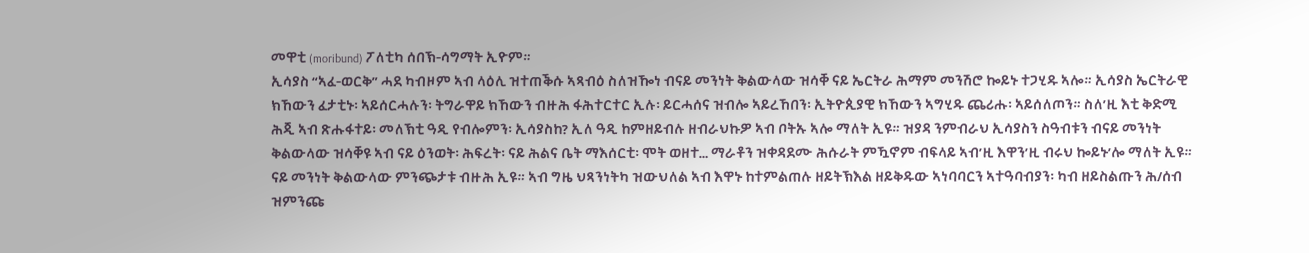መዋቲ (moribund) ፖለቲካ ሰበኽ-ሳግማት ኢዮም።
ኢሳያስ “ኣፈ-ወርቅ” ሓደ ካብዞም ኣብ ላዕሊ ዝተጠቕሱ ኣጻብዕ ስለዝዀነ ብናይ መንነት ቅልውላው ዝሳቐ ናይ ኤርትራ ሕማም መንሽሮ ኰይኑ ተጋሂዱ ኣሎ። ኢሳያስ ኤርትራዊ ክኸውን ፈታቲኑ፡ ኣይሰርሓሉን፡ ትግራዋይ ክኸውን ብዙሕ ፋሕተርተር ኢሉ፡ ይርሓሰና ዝብሎ ኣይረኸበን፡ ኢትዮጲያዊ ክኸውን ኣግሂዱ ጨሪሑ፡ ኣይሰለጦን። ስለ’ዚ እቲ ቅድሚ ሕጂ ኣብ ጽሑፋተይ፡ መለኽቲ ዓዲ የብሎምን፡ ኢሳያስከ? ኢለ ዓዲ ከምዘይብሉ ዘብራህኩዎ ኣብ ቦትኡ ኣሎ ማለት ኢዩ። ዝያዳ ንምብራህ ኢሳያስን ስዓብቱን ብናይ መንነት ቅልውላው ዝሳቐዩ ኣብ ናይ ዕንወት፡ ሕፍረት፡ ናይ ሕልና ቤት ማእሰርቲ፡ ሞት ወዘተ… ማራቶን ዝቀዳደሙ ሕሱራት ምዃኖም ብፍላይ ኣብ’ዚ እዋን’ዚ ብሩህ ኰይኑ’ሎ ማለት ኢዩ።
ናይ መንነት ቅልውላው ምንጭታቱ ብዙሕ ኢዩ። ኣብ ግዜ ህጻንነትካ ዝውህለል ኣብ እዋኑ ከተምልጠሉ ዘይትኽእል ዘይቅዱው ኣነባባርን ኣተዓባብያን፡ ካብ ዘይስልጡን ሕ/ሰብ ዝምንጩ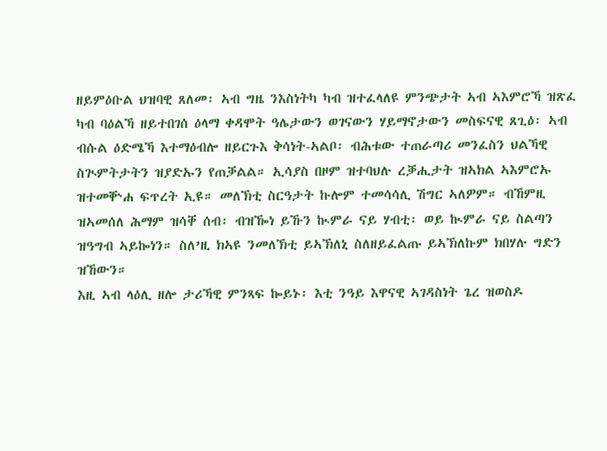ዘይምዕቡል ህዝባዊ ጸለመ፡ ኣብ ግዜ ንእስነትካ ካብ ዝተፈላለዩ ምንጭታት ኣብ ኣእምሮኻ ዝጽፈ ካብ ባዕልኻ ዘይተበገሰ ዕላማ ቀዳሞት ዓሌታውን ወገናውን ሃይማኖታውን መስፍናዊ ጸጊዕ፡ ኣብ ብሱል ዕድሜኻ እተማዕብሎ ዘይርጉእ ቅሳነት-ኣልቦ፡ ብሕቱው ተጠራጣሪ መንፈስን ህልኻዊ ስጒምትታትን ዝያድኡን የጠቓልል። ኢሳያስ በዞም ዝተባህሉ ረቓሒታት ዝኣክል ኣእምሮኡ ዝተመቝሐ ፍጥረት ኢዩ። መለኽቲ ስርዓታት ኩሎም ተመሳሳሊ ሽግር ኣለዎም። ብኸምዚ ዝኣመሰለ ሕማም ዝሳቐ ሰብ፡ ብዝዀነ ይኹን ኲምራ ናይ ሃብቲ፡ ወይ ኲምራ ናይ ስልጣን ዝዓግብ ኣይኰነን። ስለ’ዚ ክኣዩ ንመለኽቲ ይኣኽለኒ ስለዘይፈልጡ ይኣኽለኩም ክበሃሉ ግድን ዝኸውን።
እዚ ኣብ ላዕሊ ዘሎ ታሪኻዊ ምንጻፍ ኰይኑ፡ እቲ ንዓይ እዋናዊ ኣገዳስነት ጌረ ዝወስዶ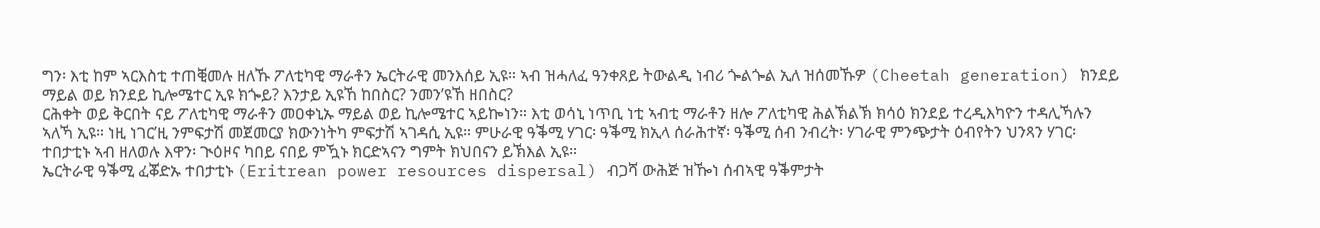ግን፡ እቲ ከም ኣርእስቲ ተጠቒመሉ ዘለኹ ፖለቲካዊ ማራቶን ኤርትራዊ መንእሰይ ኢዩ። ኣብ ዝሓለፈ ዓንቀጸይ ትውልዲ ነብሪ ጐልጐል ኢለ ዝሰመኹዎ (Cheetah generation) ክንደይ ማይል ወይ ክንደይ ኪሎሜተር ኢዩ ክጐይ? እንታይ ኢዩኸ ከበስር? ንመን’ዩኸ ዘበስር?
ርሕቀት ወይ ቅርበት ናይ ፖለቲካዊ ማራቶን መዐቀኒኡ ማይል ወይ ኪሎሜተር ኣይኰነን። እቲ ወሳኒ ነጥቢ ነቲ ኣብቲ ማራቶን ዘሎ ፖለቲካዊ ሕልኽልኽ ክሳዕ ክንደይ ተረዲእካዮን ተዳሊኻሉን ኣለኻ ኢዩ። ነዚ ነገር’ዚ ንምፍታሽ መጀመርያ ክውንነትካ ምፍታሽ ኣገዳሲ ኢዩ። ምሁራዊ ዓቕሚ ሃገር፡ ዓቕሚ ክኢላ ሰራሕተኛ፡ ዓቕሚ ሰብ ንብረት፡ ሃገራዊ ምንጭታት ዕብየትን ህንጻን ሃገር፡ ተበታቲኑ ኣብ ዘለወሉ እዋን፡ ጒዕዞና ካበይ ናበይ ምዃኑ ክርድኣናን ግምት ክህበናን ይኽእል ኢዩ።
ኤርትራዊ ዓቕሚ ፈቖድኡ ተበታቲኑ (Eritrean power resources dispersal) ብጋሻ ውሕጅ ዝዀነ ሰብኣዊ ዓቕምታት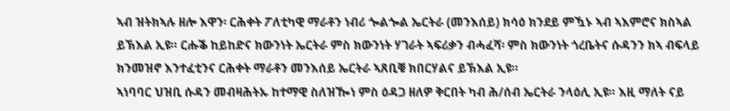ኣብ ዝትክኣሉ ዘሎ እዋን፡ ርሕቀት ፖለቲካዊ ማራቶን ነብሪ ጐልጐል ኤርትራ (መንእሰይ) ክሳዕ ክንደይ ምዃኑ ኣብ ኣእምሮና ክስኣል ይኽእል ኢዩ። ርሑቕ ከይከድና ክውንነት ኤርትራ ምስ ክውንነት ሃገራት ኣፍሪቃን ብሓፈሻ፡ ምስ ክውንነት ጎረቤትና ሱዳንን ክኣ ብፍላይ ክንመዝኖ እንተፈቲንና ርሕቀት ማራቶን መንእሰይ ኤርትራ ኣጸቢቑ ክበርሃልና ይኽእል ኢዩ።
ኣነባባር ህዝቢ ሱዳን መብዛሕትኡ ከተማዊ ስለዝዀነ ምስ ዕዳጋ ዘለዎ ቅርበት ካብ ሕ/ሰብ ኤርትራ ንላዕሊ ኢዩ። እዚ ማለት ናይ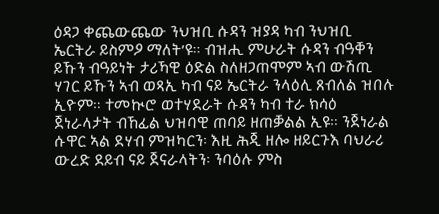ዕዳጋ ቀጨውጨው ንህዝቢ ሱዳን ዝያዳ ካብ ንህዝቢ ኤርትራ ይስምዖ ማለት’ዩ። ብዝሒ ምሁራት ሱዳን ብዓቐን ይኹን ብዓይነት ታሪኻዊ ዕድል ስለዘጋጠሞም ኣብ ውሽጢ ሃገር ይኹን ኣብ ወጻኢ ካብ ናይ ኤርትራ ንላዕሊ ጸብለል ዝበሉ ኢዮም። ተመኲሮ ወተሃደራት ሱዳን ካብ ተራ ክሳዕ ጀነራላታት ብኸፊል ህዝባዊ ጠባይ ዘጠቓልል ኢዩ። ንጀነራል ሱዋር ኣል ደሃብ ምዝካርን፡ እዚ ሕጂ ዘሎ ዘይርጉእ ባህራሪ ውረድ ደይብ ናይ ጀናራላትን፡ ንባዕሉ ምስ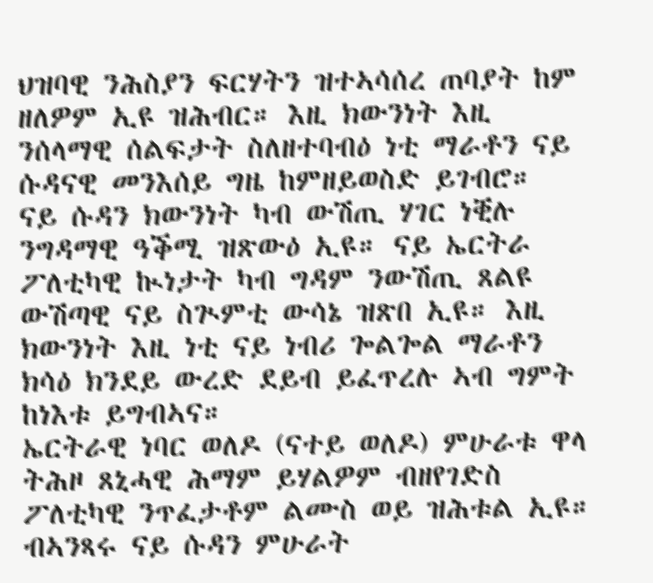ህዝባዊ ንሕስያን ፍርሃትን ዝተኣሳሰረ ጠባያት ከም ዘለዎም ኢዩ ዝሕብር። እዚ ክውንነት እዚ ንሰላማዊ ሰልፍታት ስለዘተባብዕ ነቲ ማራቶን ናይ ሱዳናዊ መንእሰይ ግዜ ከምዘይወስድ ይገብሮ።
ናይ ሱዳን ክውንነት ካብ ውሽጢ ሃገር ነቒሉ ንግዳማዊ ዓቕሚ ዝጽውዕ ኢዩ። ናይ ኤርትራ ፖለቲካዊ ኲነታት ካብ ግዳም ንውሽጢ ጸልዩ ውሽጣዊ ናይ ስጒምቲ ውሳኔ ዝጽበ ኢዩ። እዚ ክውንነት እዚ ነቲ ናይ ነብሪ ጐልጐል ማራቶን ክሳዕ ክንደይ ውረድ ደይብ ይፈጥረሉ ኣብ ግምት ከነእቱ ይግብኣና።
ኤርትራዊ ነባር ወለዶ (ናተይ ወለዶ) ምሁራቱ ዋላ ትሕዞ ጸኒሓዊ ሕማም ይሃልዎም ብዘየገድስ ፖለቲካዊ ንጥፈታቶም ልሙስ ወይ ዝሕቱል ኢዩ። ብኣንጻሩ ናይ ሱዳን ምሁራት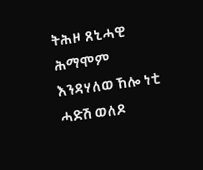ትሕዞ ጸኒሓዊ ሕማሞም እንዳሃለወ ኸሎ ነቲ ሓድሽ ወለዶ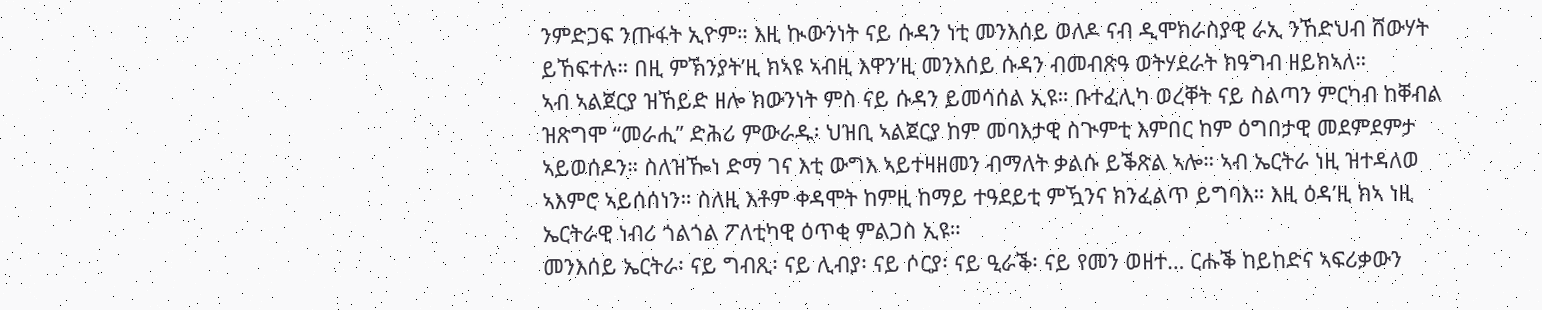ንምድጋፍ ንጡፋት ኢዮም። እዚ ኲውንነት ናይ ሱዳን ነቲ መንእሰይ ወለዶ ናብ ዲሞክራስያዊ ራኢ ንኸድህብ ሸውሃት ይኸፍተሉ። በዚ ምኽንያት’ዚ ክኣዩ ኣብዚ እዋን’ዚ መንእሰይ ሱዳን ብመብጽዓ ወትሃደራት ክዓግብ ዘይክኣለ።
ኣብ ኣልጀርያ ዝኸይድ ዘሎ ክውንነት ምስ ናይ ሱዳን ይመሳሰል ኢዩ። ቡተፈሊካ ወረቐት ናይ ስልጣን ምርካብ ከቐብል ዝጽግሞ “መራሒ” ድሕሪ ምውራዱ፡ ህዝቢ ኣልጀርያ ከም መባእታዊ ስጒምቲ እምበር ከም ዕግበታዊ መደምደምታ ኣይወሰዶን። ስለዝዀነ ድማ ገና እቲ ውግእ ኣይተዛዘመን ብማለት ቃልሱ ይቕጽል ኣሎ። ኣብ ኤርትራ ነዚ ዝተዳለወ ኣእምሮ ኣይሰሰነን። ስለዚ እቶም ቀዳሞት ከምዚ ከማይ ተዓደይቲ ምዃንና ክንፈልጥ ይግባእ። እዚ ዕዳ’ዚ ክኣ ነዚ ኤርትራዊ ነብሪ ጎልጎል ፖለቲካዊ ዕጥቂ ምልጋስ ኢዩ።
መንእሰይ ኤርትራ፡ ናይ ግብጺ፡ ናይ ሊብያ፡ ናይ ሶርያ፡ ናይ ዒራቕ፡ ናይ የመን ወዘተ… ርሑቕ ከይከድና ኣፍሪቃውን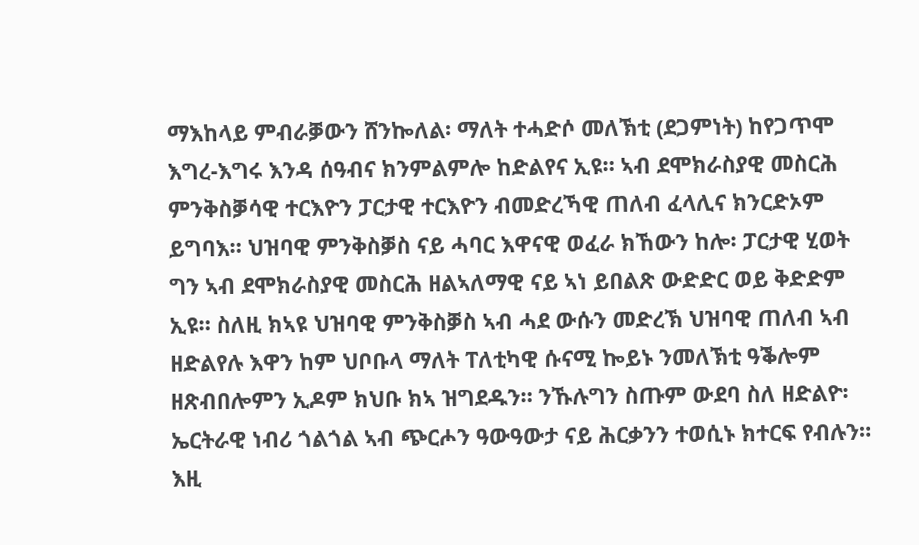ማእከላይ ምብራቓውን ሸንኰለል፡ ማለት ተሓድሶ መለኽቲ (ደጋምነት) ከየጋጥሞ እግረ-እግሩ እንዳ ሰዓብና ክንምልምሎ ከድልየና ኢዩ። ኣብ ደሞክራስያዊ መስርሕ ምንቅስቓሳዊ ተርእዮን ፓርታዊ ተርእዮን ብመድረኻዊ ጠለብ ፈላሊና ክንርድኦም ይግባእ። ህዝባዊ ምንቅስቓስ ናይ ሓባር እዋናዊ ወፈራ ክኸውን ከሎ፡ ፓርታዊ ሂወት ግን ኣብ ደሞክራስያዊ መስርሕ ዘልኣለማዊ ናይ ኣነ ይበልጽ ውድድር ወይ ቅድድም ኢዩ። ስለዚ ክኣዩ ህዝባዊ ምንቅስቓስ ኣብ ሓደ ውሱን መድረኽ ህዝባዊ ጠለብ ኣብ ዘድልየሉ እዋን ከም ህቦቡላ ማለት ፐለቲካዊ ሱናሚ ኰይኑ ንመለኽቲ ዓቕሎም ዘጽብበሎምን ኢዶም ክህቡ ክኣ ዝግደዱን። ንኹሉግን ስጡም ውደባ ስለ ዘድልዮ፡ ኤርትራዊ ነብሪ ጎልጎል ኣብ ጭርሖን ዓውዓውታ ናይ ሕርቃንን ተወሲኑ ክተርፍ የብሉን።
እዚ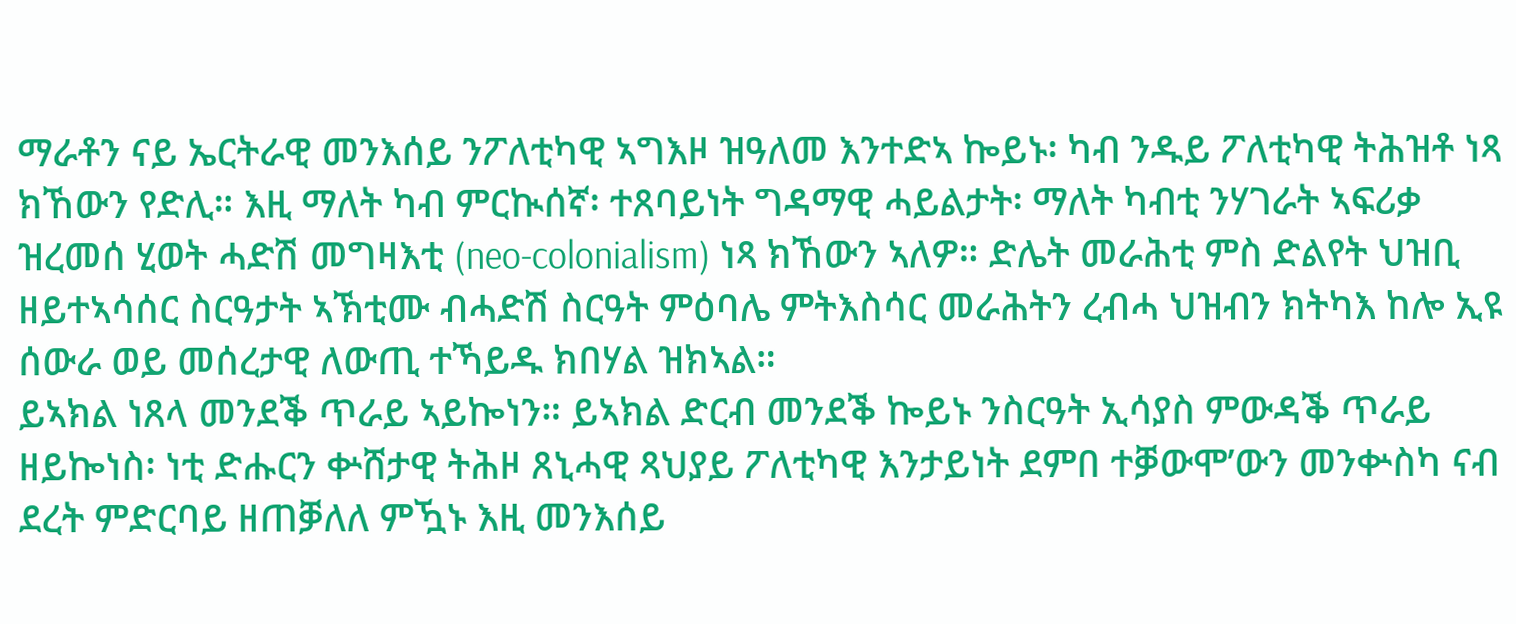ማራቶን ናይ ኤርትራዊ መንእሰይ ንፖለቲካዊ ኣግእዞ ዝዓለመ እንተድኣ ኰይኑ፡ ካብ ንዱይ ፖለቲካዊ ትሕዝቶ ነጻ ክኸውን የድሊ። እዚ ማለት ካብ ምርኲሰኛ፡ ተጸባይነት ግዳማዊ ሓይልታት፡ ማለት ካብቲ ንሃገራት ኣፍሪቃ ዝረመሰ ሂወት ሓድሽ መግዛእቲ (neo-colonialism) ነጻ ክኸውን ኣለዎ። ድሌት መራሕቲ ምስ ድልየት ህዝቢ ዘይተኣሳሰር ስርዓታት ኣኽቲሙ ብሓድሽ ስርዓት ምዕባሌ ምትእስሳር መራሕትን ረብሓ ህዝብን ክትካእ ከሎ ኢዩ ሰውራ ወይ መሰረታዊ ለውጢ ተኻይዱ ክበሃል ዝክኣል።
ይኣክል ነጸላ መንደቕ ጥራይ ኣይኰነን። ይኣክል ድርብ መንደቕ ኰይኑ ንስርዓት ኢሳያስ ምውዳቕ ጥራይ ዘይኰነስ፡ ነቲ ድሑርን ቍሸታዊ ትሕዞ ጸኒሓዊ ጻህያይ ፖለቲካዊ እንታይነት ደምበ ተቓውሞ’ውን መንቍስካ ናብ ደረት ምድርባይ ዘጠቓለለ ምዃኑ እዚ መንእሰይ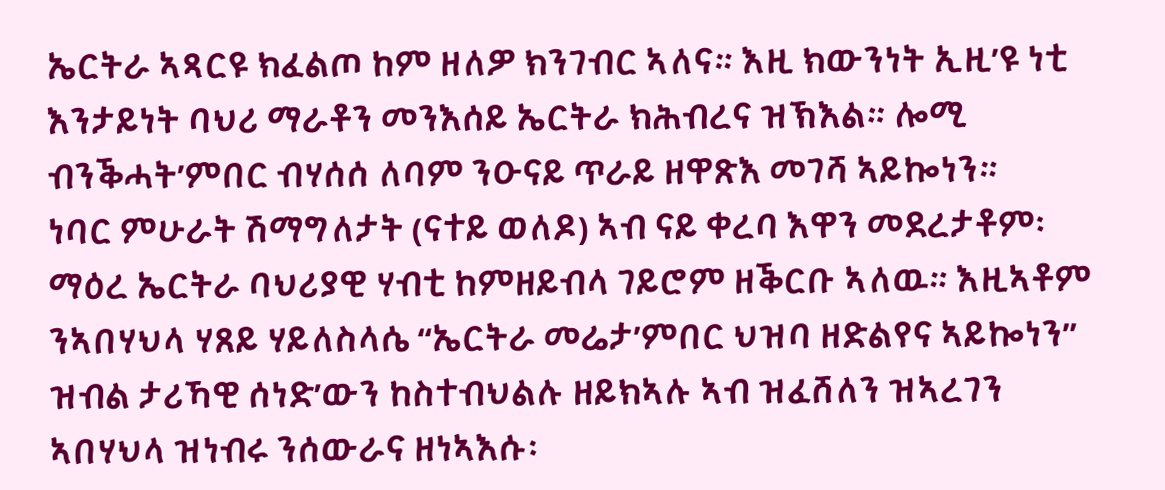ኤርትራ ኣጻርዩ ክፈልጦ ከም ዘለዎ ክንገብር ኣለና። እዚ ክውንነት ኢዚ’ዩ ነቲ እንታይነት ባህሪ ማራቶን መንእሰይ ኤርትራ ክሕብረና ዝኽእል። ሎሚ ብንቕሓት’ምበር ብሃሰሰ ለባም ንዑናይ ጥራይ ዘዋጽእ መገሻ ኣይኰነን።
ነባር ምሁራት ሽማግለታት (ናተይ ወለዶ) ኣብ ናይ ቀረባ እዋን መደረታቶም፡ ማዕረ ኤርትራ ባህሪያዊ ሃብቲ ከምዘይብላ ገይሮም ዘቕርቡ ኣለዉ። እዚኣቶም ንኣበሃህላ ሃጸይ ሃይለስላሴ “ኤርትራ መሬታ’ምበር ህዝባ ዘድልየና ኣይኰነን” ዝብል ታሪኻዊ ሰነድ’ውን ከስተብህልሉ ዘይክኣሉ ኣብ ዝፈሸለን ዝኣረገን ኣበሃህላ ዝነብሩ ንሰውራና ዘነኣእሱ፡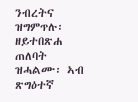ንብረትና ዝግምጥሉ፡ ዘይተበጽሐ ጠለባት ዝሓልሙ፡ ኣብ ጽግዕተኛ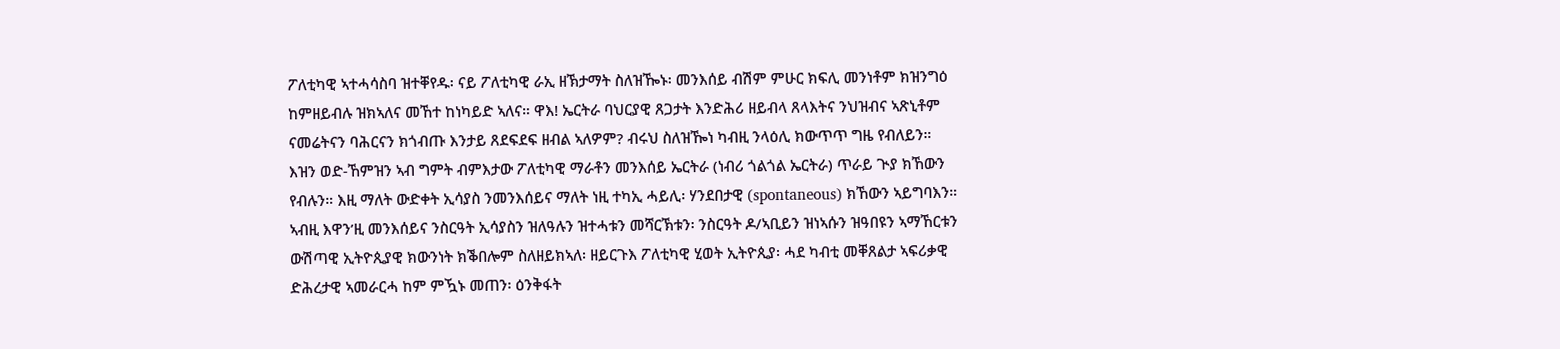ፖለቲካዊ ኣተሓሳስባ ዝተቐየዱ፡ ናይ ፖለቲካዊ ራኢ ዘኽታማት ስለዝዀኑ፡ መንእሰይ ብሽም ምሁር ክፍሊ መንነቶም ክዝንግዕ ከምዘይብሉ ዝክኣለና መኸተ ከነካይድ ኣለና። ዋእ! ኤርትራ ባህርያዊ ጸጋታት እንድሕሪ ዘይብላ ጸላእትና ንህዝብና ኣጽኒቶም ናመሬትናን ባሕርናን ክጎብጡ እንታይ ጸደፍደፍ ዘብል ኣለዎም? ብሩህ ስለዝዀነ ካብዚ ንላዕሊ ክውጥጥ ግዜ የብለይን።
እዝን ወድ-ኸምዝን ኣብ ግምት ብምእታው ፖለቲካዊ ማራቶን መንእሰይ ኤርትራ (ነብሪ ጎልጎል ኤርትራ) ጥራይ ጒያ ክኸውን የብሉን። እዚ ማለት ውድቀት ኢሳያስ ንመንእሰይና ማለት ነዚ ተካኢ ሓይሊ፡ ሃንደበታዊ (spontaneous) ክኸውን ኣይግባእን።
ኣብዚ እዋን’ዚ መንእሰይና ንስርዓት ኢሳያስን ዝለዓሉን ዝተሓቱን መሻርኽቱን፡ ንስርዓት ዶ/ኣቢይን ዝነኣሱን ዝዓበዩን ኣማኸርቱን ውሽጣዊ ኢትዮጲያዊ ክውንነት ክቕበሎም ስለዘይክኣለ፡ ዘይርጉእ ፖለቲካዊ ሂወት ኢትዮጲያ፡ ሓደ ካብቲ መቐጸልታ ኣፍሪቃዊ ድሕረታዊ ኣመራርሓ ከም ምዃኑ መጠን፡ ዕንቅፋት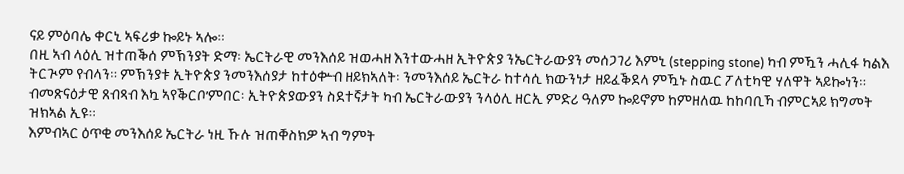ናይ ምዕባሌ ቀርኒ ኣፍሪቃ ኰይኑ ኣሎ።
በዚ ኣብ ላዕሊ ዝተጠቕሰ ምኽንያት ድማ፡ ኤርትራዊ መንእሰይ ዝወሓዘ እንተውሓዘ ኢትዮጵያ ንኤርትራውያን መሰጋገሪ እምኒ (stepping stone) ካብ ምዃን ሓሊፋ ካልእ ትርጒም የብላን። ምኽንያቱ ኢትዮጵያ ንመንእሰያታ ከተዕቍብ ዘይክኣለት፡ ንመንእሰይ ኤርትራ ከተሳሲ ክውንነታ ዘይፈቕደላ ምዃኑ ስዉር ፖለቲካዊ ሃለዋት ኣይኰነን። ብመጽናዕታዊ ጸብጻብ እኳ ኣየቕርቦ’ምበር፡ ኢትዮጵያውያን ስደተኛታት ካብ ኤርትራውያን ንላዕሊ ዘርኢ ምድሪ ዓለም ኰይኖም ከምዘለዉ ከከባቢኻ ብምርኣይ ክግመት ዝክኣል ኢዩ።
እምብኣር ዕጥቂ መንእሰይ ኤርትራ ነዚ ኹሉ ዝጠቐስክዎ ኣብ ግምት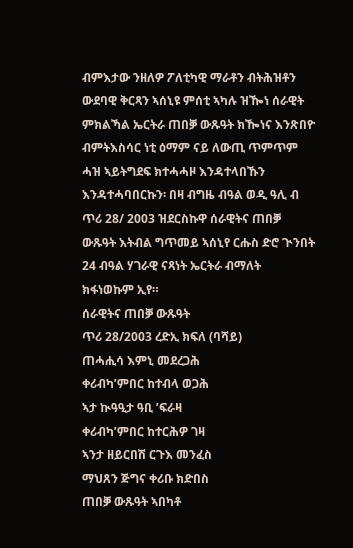ብምእታው ንዘለዎ ፖለቲካዊ ማራቶን ብትሕዝቶን ውደባዊ ቅርጻን ኣሰኒዩ ምሰቲ ኣካሉ ዝዀነ ሰራዊት ምክልኻል ኤርትራ ጠበቓ ውጹዓት ክዀነና እንጽበዮ ብምትእስሳር ነቲ ዕማም ናይ ለውጢ ጥምጥም ሓዝ ኣይትግደፍ ክተሓሓዞ እንዳተላበኹን እንዳተሓባበርኩን፡ በዛ ብግዜ ብዓል ወዲ ዓሊ ብ ጥሪ 28/ 2003 ዝደርስኩዋ ሰራዊትና ጠበቓ ውጹዓት እትብል ግጥመይ ኣሰኒየ ርሑስ ድሮ ጒንበት 24 ብዓል ሃገራዊ ናጻነት ኤርትራ ብማለት ክፋነወኩም ኢየ።
ሰራዊትና ጠበቓ ውጹዓት
ጥሪ 28/2003 ረድኢ ክፍለ (ባሻይ)
ጠሓሒሳ እምኒ መደረጋሕ
ቀሪብካ’ምበር ከተብላ ወጋሕ
ኣታ ኲዓዒታ ዓቢ ’ፍራዛ
ቀሪብካ’ምበር ከተርሕዎ ገዛ
ኣንታ ዘይርበሽ ርጉእ መንፈስ
ማህጸን ጅግና ቀሪቡ ክድበስ
ጠበቓ ውጹዓት ኣበካቶ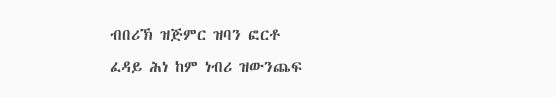ብበሪኽ ዝጅምር ዝባን ፎርቶ
ፈዳይ ሕነ ከም ነብሪ ዝውንጨፍ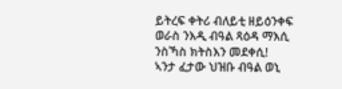ይትረፍ ቀትሪ ብለይቲ ዘይዕንቀፍ
ወራስ ንእዲ ብዓል ጻዕዳ ማእሲ
ንስኻስ ክትስእን መደቀሲ!
ኣንታ ፈታው ህዝቡ ብዓል ወኒ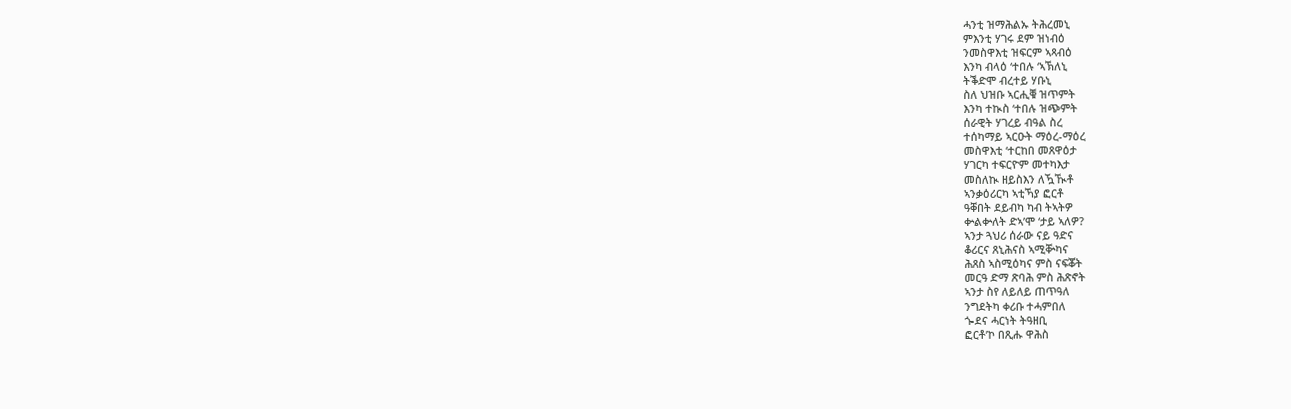ሓንቲ ዝማሕልኡ ትሕረመኒ
ምእንቲ ሃገሩ ደም ዝነብዕ
ንመስዋእቲ ዝፍርም ኣጻብዕ
እንካ ብላዕ ‘ተበሉ ‘ኣኽለኒ
ትቕድሞ ብረተይ ሃቡኒ
ስለ ህዝቡ ኣርሒቑ ዝጥምት
እንካ ተኲስ ‘ተበሉ ዝጭምት
ሰራዊት ሃገረይ ብዓል ስረ
ተሰካማይ ኣርዑት ማዕረ-ማዕረ
መስዋእቲ ‘ተርከበ መጸዋዕታ
ሃገርካ ተፍርዮም መተካእታ
መስለኲ ዘይስእን ለዃዂቶ
ኣንቃዕሪርካ ኣቲኻያ ፎርቶ
ዓቐበት ደይብካ ካብ ትኣትዎ
ቍልቍለት ድኣ’ሞ ‘ታይ ኣለዎ?
ኣንታ ጓህሪ ሰራው ናይ ዓድና
ቆሪርና ጸኒሕናስ ኣሚቝካና
ሕጸስ ኣስሚዕካና ምስ ናፍቖት
መርዓ ድማ ጽባሕ ምስ ሕጽኖት
ኣንታ ስየ ለይለይ ጠጥዓለ
ንግደትካ ቀሪቡ ተሓምበለ
ጐደና ሓርነት ትዓዘቢ
ፎርቶ’ኮ በጺሑ ዋሕስ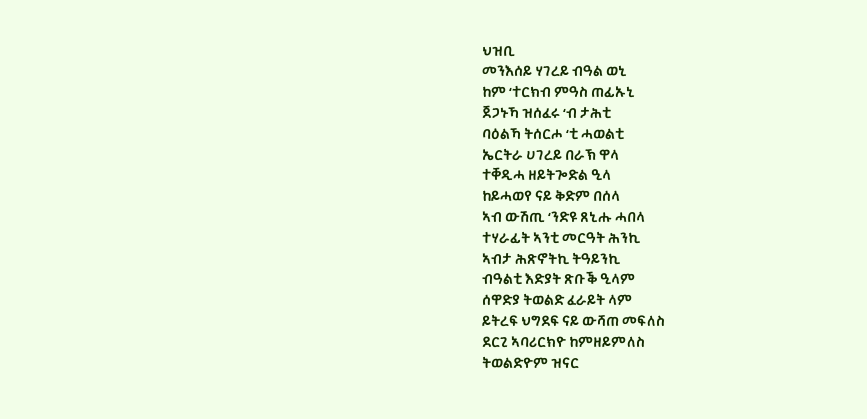ህዝቢ
መንእሰይ ሃገረይ ብዓል ወኒ
ከም ‘ተርክብ ምዓስ ጠፊኡኒ
ጀጋኑኻ ዝሰፈሩ ‘ብ ታሕቲ
ባዕልኻ ትሰርሖ ‘ቲ ሓወልቲ
ኤርትራ ሀገረይ በራኽ ዋላ
ተቐዲሓ ዘይትጐድል ዒላ
ከይሓወየ ናይ ቅድም በሰላ
ኣብ ውሽጢ ‘ንድዩ ጸኒሑ ሓበላ
ተሃራፊት ኣንቲ መርዓት ሕንኪ
ኣብታ ሕጽኖትኪ ትዓይንኪ
ብዓልቲ እድያት ጽቡቕ ዒላም
ሰዋድያ ትወልድ ፈራይት ላም
ይትረፍ ህግደፍ ናይ ውሻጠ መፍለስ
ደርጊ ኣባሪርክዮ ከምዘይምለስ
ትወልድዮም ዝናር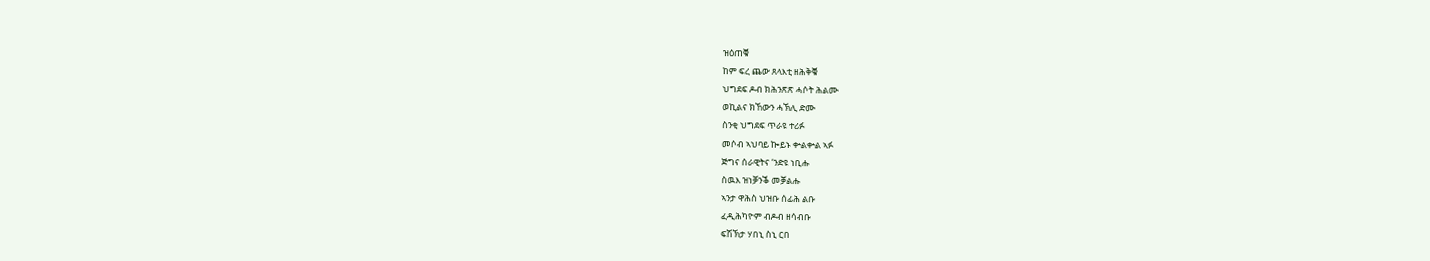ዝዕጠቑ
ከም ፍረ ጨው ጸላእቲ ዘሕቅቑ
ህግደፍ ዶብ ክሕንጽጽ ሓሶት ሕልሙ
ወኪልና ክኸውን ሓኽሊ ድሙ
ስንቂ ህግደፍ ጥራዩ ተሪፉ
መሶብ ኣህባይ ኰይኑ ቍልቍል ኣፉ
ጅግና ሰራዊትና ‘ንድዩ ነቢሑ
ስዉእ ዝነቓንቕ መቓልሑ
ኣንታ ዋሕስ ህዝቡ ሰፊሕ ልቡ
ፈዲሕካዮም ብዶብ ዘሳብቡ
ፍሽኽታ ሃበኒ ስኒ ርበ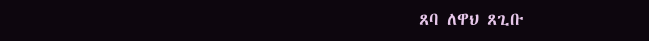ጸባ ለዋህ ጸጊቡ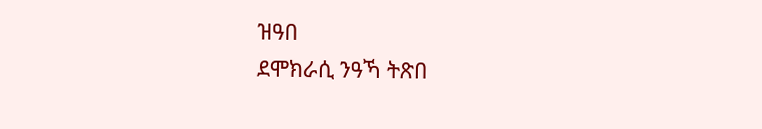ዝዓበ
ደሞክራሲ ንዓኻ ትጽበ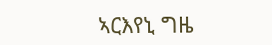ኣርእየኒ ግዜ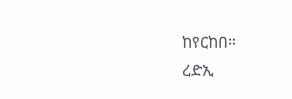ከየርከበ።
ረድኢ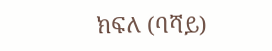ክፍለ (ባሻይ)